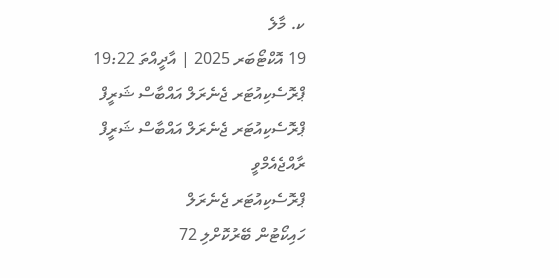ކ. މާލެ
19 އޮކްޓޯބަރ 2025 | އާދީއްތަ 19:22
ޕްރޮސެކިއުޓަރ ޖެނެރަލް އައްބާސް ޝަރީފް
ޕްރޮސެކިއުޓަރ ޖެނެރަލް އައްބާސް ޝަރީފް
ރާއްޖެއެމްވީ
ޕްރޮސެކިއުޓަރ ޖެނެރަލް
ހައިކޯޓުން ބޭރުކޮށްލި 72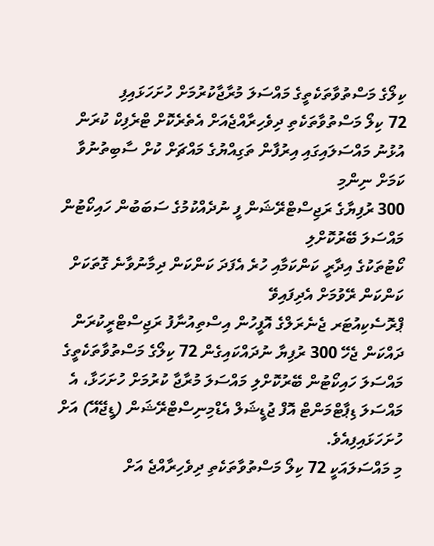ކިލޯގެ މަސްތުވާތަކެތީގެ މައްސަލަ މުރާޖާކުރުމަށް ހުށަހަޅައިފި
72 ކިލޯ މަސްތުވާތަކެތި ދިވެހިރާއްޖެއަށް އެތެރެކޮށް ޓްރެފިކް ކުރަން އުޅުނު މައްސަލައިގައި އިރުފާން ތަގިއްޔުގެ މައްޗަށް ކުށް ސާބިތުނުވާ ކަމަށް ނިންމި
300 ރުފިޔާގެ ރަޖިސްޓްރޭޝަން ފީ ނުދެއްކުމުގެ ސަބަބުން ހައިކޯޓުން މައްސަލަ ބޭރުކޮށްލި
ކޯޓުތަކުގެ އިދާރީ ކަންކަމާއި ހުރެ އެފަދަ ކަންކަން ދިމާނުވާނެ ގޮތަކަށް ކަންކަން ރޭވުމަށް އެދިފައިވޭ
ޕްރޮސެކިއުޓަރ ޖެނެރަލްގެ އޮފީހުން އިސްތިއުނާފު ރަޖިސްޓްރީކުރަން ދައްކަން ޖެހޭ 300 ރުފިޔާ ނުދައްކައިގެން 72 ކިލޯގެ މަސްތުވާތަކެތީގެ މައްސަލަ ހައިކޯޓުން ބޭރުކޮށްލި މައްސަލަ މުރާޖާ ކުރުމަށް ހުށަހަޅާ، އެ މައްސަލަ ޑިޕާޓްމަންޓް އޮފް ޖުޑީޝަލް އެޑްމިނިސްޓްރޭޝަން (ޑީޖޭއޭ) އަށް ހުށަހަޅައިފިއެވެ.
މި މައްސަލައަކީ 72 ކިލޯ މަސްތުވާތަކެތި ދިވެހިރާއްޖެ އަށް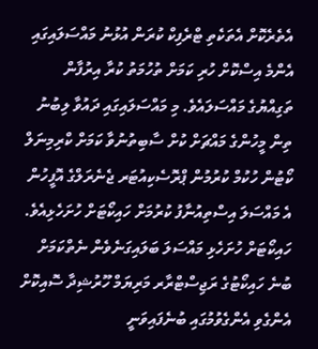އެތެރެކޮށް އެތަކެތި ޓްރެފިކް ކުރަން އުޅުނު މައްސަލައިގައި އެންމެ އިސްކޮށް ހުރި ކަމަށް ތުހުމަތު ކުރާ އިރުފާން ތަގިއްޔުގެ މައްސަލައެވެ. މި މައްސަލައިގައި ދައުވާ ލިބުނު ތިން މީހުންގެ މައްޗަށް ކުށް ސާބިތުނުވާ ކަމަށް ކްރިމިނަލް ކޯޓުން ހުކުމް ކުރުމުން ޕްރޮސެކިއުޓަރ ޖެނެރަލްގެ އޮފީހުން އެ މައްސަލަ އިސްތިއުނާފު ކުރުމަށް ހައިކޯޓަށް ހުށަހެޅިއެވެ.
ހައިކޯޓަށް ހުށަހެޅި މައްސަލަ ބަލައިގަނެވެން ނެތްކަމަށް ބުނެ ހައިކޯޓުގެ ރަޖިސްޓްރާރ މަރިޔަމް ހޫރުޝިދާ ސޮއިކޮށް އެންގެވި އެންގެވުމުގައި ބުނެފައިވަނީ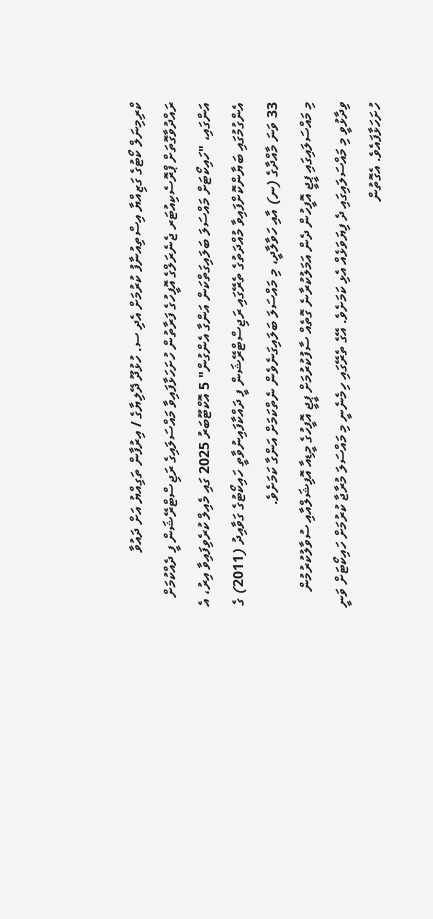ކްރިމިނަލް ކޯޓުގެ ގަޒިއްޔާ އިސްތިއުނާފު ކުރުމަށް އެދި ސ. ހުޅުދޫ ދޭލިޔާގެ / އިރުފާން ތަގިއްޔު އަށް ދައުވާ ރައްދުވާގޮތަށް ޕްރޮސެކިއުޓަރ ޖެނެރަލްގެ އޮފީހުގެ ފަރާތުން ހުށަހަޅާފައިވާ މައްސަލައިގެ ރަޖިސްޓްރޭޝަން ފީ ދެއްކުމަށް އަންގައި، "ހައިކޯޓަށް މައްސަލަ ބަލައިގަތްކަން އަންގާ އެންގުން" 5 އޮކްޓޫބަރު 2025 ގައި މެއިލް ކުރެވިފައިވާ އިރު، އެ އެންގުމުގައި ބަޔާންކޮށްފައިވާ މުއްދަތުގެ ތެރޭގައި ރަޖިސްޓްރޭޝަން ފީ ދައްކާފައިނުވާތީ ހައިކޯޓުގެ ގަވާއިދު (2011) ގެ 33 ވަނަ މާއްދާގެ (ނ) އާއި ހަވާލާދީ، މި މައްސަލަ ބަލައިގަނެވެން ނެތްކަމަށް އަންގާ ކަމަށެވެ.
މި މައްސަލައިގައި ޕީޖީ އޮފީހުން ދެން އަމަލުކުރާނެ ގޮތެއް ސާފުކުރުމަށް ޕީޖީ އޮފީހުގެ މީޑިއާ އޮފިޝަލްއާއި ސުވާލުކުރުމުން ވިދާޅުވީ މި މައްސަލައިގައި ދެ ފިޔަވަޅެއް އެޅި ކަމަށެވެ. އޭގެ ތެރޭގައި ހިމެނެނީ މި މައްސަލަ މުރާޖާ ކުރުމަށް ހައިކޯޓަށް ވަނީ ހުށަހަޅާފައެވެ. އެގޮތުން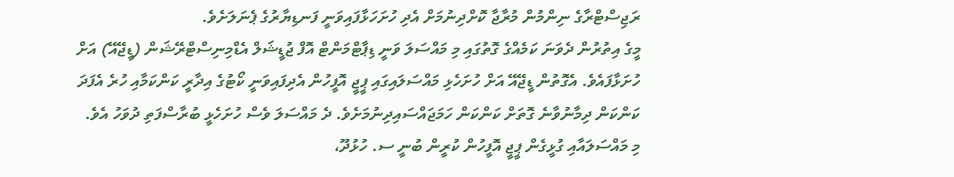ރަޖިސްޓްރާގެ ނިންމުން މުރާޖާ ކޮށްދިނުމަށް އެދި ހުށަހަޅާފައިވަނީ ފަނޑިޔާރުގެ ޕެނަލަށެވެ.
މީގެ އިތުރުން ދެވަނަ ކަމެއްގެ ގޮތުގައި މި މައްސަލަ ވަނީ ޑިޕާޓްމަންޓް އޮފް ޖުޑީޝަލް އެޑްމިނިސްޓްރޭޝަން (ޑީޖޭއޭ) އަށް ހުށަޅާފައެވެ. އެގޮތުން ޑީޖޭއޭ އަށް ހުށަހެޅި މައްސަލައިގައި ޕީޖީ އޮފީހުން އެދިފައިވަނީ ކޯޓުގެ އިދާރީ ކަންކަމާއި ހުރެ އެފަދަ ކަންކަން ދިމާނުވާނެ ގޮތަށް ކަންކަން ހަމަޖައްސައިދިނުމަށެވެ. ދެ މައްސަލަ ވެސް ހުށަހެޅީ ބުރާސްފަތި ދުވަހު އެވެ.
މި މައްސަލައާއި ގުޅީގެން ޕީޖީ އޮފީހުން ކުރީން ބުނީ ސ. ހުޅުދޫ،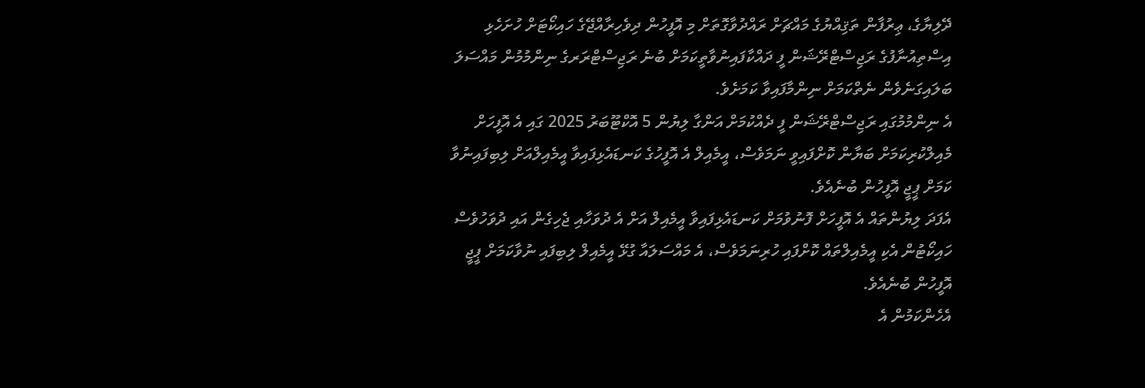ދޭލިޔާގެ، ޢިރުފާން ތަޤިއްޔުގެ މައްޗަށް ރައްދުވާގޮތަށް މި އޮފީހުން ދިވެހިރާއްޖޭގެ ހައިކޯޓަށް ހުށަހެޅި އިސްތިއުނާފުގެ ރަޖިސްޓްރޭޝަން ފީ ދައްކާފައިނުވާތީކަމަށް ބުނެ ރަޖިސްޓްރަރގެ ނިންމުމުން މައްސަލަ ބަލައިގަނެވެން ނެތްކަމަށް ނިންމާފައިވާ ކަމަށެވެ.
އެ ނިންމުމުގައި ރަޖިސްޓްރޭޝަން ފީ ދެއްކުމަށް އަންގާ ލިޔުން 5 އޮކްޓޫބަރު 2025 ގައި އެ އޮފީހަށް މެއިލްކުރިކަމަށް ބަޔާން ކޮށްފައިވީ ނަމަވެސް، އީމެއިލް އެ އޮފީހުގެ ކަނޑައެޅިފައިވާ އީމެއިލްއަށް ލިބިފައިނުވާ ކަމަށް ޕީޖީ އޮފީހުން ބުނެއެވެ.
އެފަދަ ލިޔުންތައް އެ އޮފީހަށް ފޮނުވުމަށް ކަނޑައެޅިފައިވާ އީމެއިލް އަށް އެ ދުވަހާއި ޖެހިގެން އައި ދުވަހުވެސް ހައިކޯޓުން އެކި އީމެއިލްތައް ކޮށްފައި ހުރިނަމަވެސް، އެ މައްސަލައާ ގުޅޭ އީމެއިލް ލިބިފައި ނުވާކަމަށް ޕީޖީ އޮފީހުން ބުނެއެވެ.
އެހެންކަމުން އެ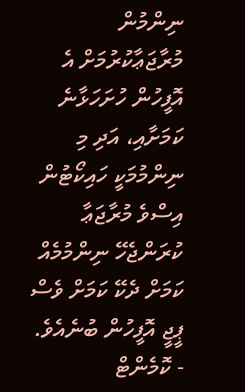ނިންމުން މުރާޖަޢާކުރުމަށް އެ އޮފީހުން ހުށަހަޅާނެ ކަމަށާއި، އަދި މި ނިންމުމަކީ ހައިކޯޓުން އިސްވެ މުރާޖަޢާ ކުރަންޖެހޭ ނިންމުމެއް ކަމަށް ދެކޭ ކަމަށް ވެސް ޕީޖީ އޮފީހުން ބުނެއެވެ.
- ކޮމެންޓް